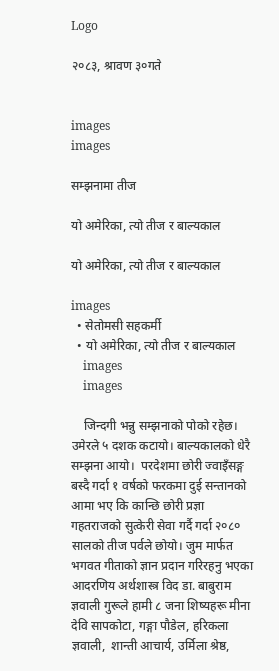Logo

२०८३, श्रावण ३०गते


images
images

सम्झनामा तीज

यो अमेरिका, त्यो तीज र बाल्यकाल

यो अमेरिका, त्यो तीज र बाल्यकाल

images
  • सेतोमसी सहकर्मी
  • यो अमेरिका, त्यो तीज र बाल्यकाल
    images
    images

    जिन्दगी भन्नु सम्झनाको पोको रहेछ। उमेरले ५ दशक कटायो। बाल्यकालको धेरै सम्झना आयो।  परदेशमा छोरी ज्वाइँसङ्ग बस्दै गर्दा १ वर्षको फरकमा दुई सन्तानको आमा भए कि कान्छि छोरी प्रज्ञा गहतराजको सुत्केरी सेवा गर्दै गर्दा २०८० सालको तीज पर्वले छोयो। जुम मार्फत भगवत गीताको ज्ञान प्रदान गरिरहनु भएका आदरणिय अर्थशास्त्र विद डा. बाबुराम ज्ञवाली गुरूले हामी ८ जना शिष्यहरू मीना देवि सापकोटा, गङ्गा पौडेल, हरिकला ज्ञवाली,  शान्ती आचार्य, उर्मिला श्रेष्ठ,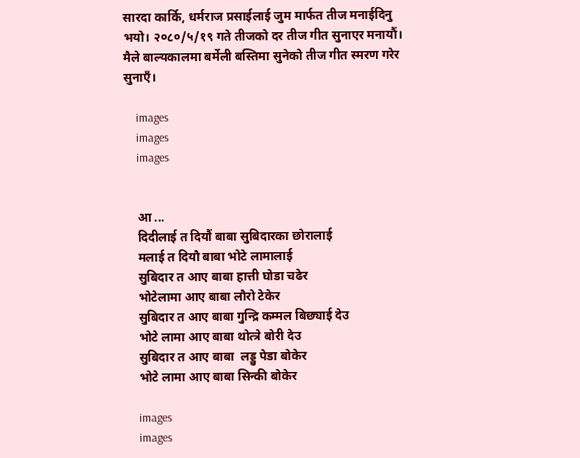सारदा कार्कि, धर्मराज प्रसाईलाई जुम मार्फत तीज मनाईदिनु भयो। २०८०/५/१९ गते तीजको दर तीज गीत सुनाएर मनायौं। मैले बाल्यकालमा बर्मेली बस्तिमा सुनेको तीज गीत स्मरण गरेर सुनाएँ।

    images
    images
    images


    आ ...
    दिदीलाई त दियौं बाबा सुबिदारका छोरालाई
    मलाई त दियौ बाबा भोटे लामालाई
    सुबिदार त आए बाबा हात्ती घोडा चढेर
    भोटेलामा आए बाबा लौरो टेकेर
    सुबिदार त आए बाबा गुन्द्रि कम्मल बिछ्याई देउ
    भोटे लामा आए बाबा थोत्त्रे बोरी देउ
    सुबिदार त आए बाबा  लड्डु पेडा बोकेर
    भोटे लामा आए बाबा सिन्की बोकेर

    images
    images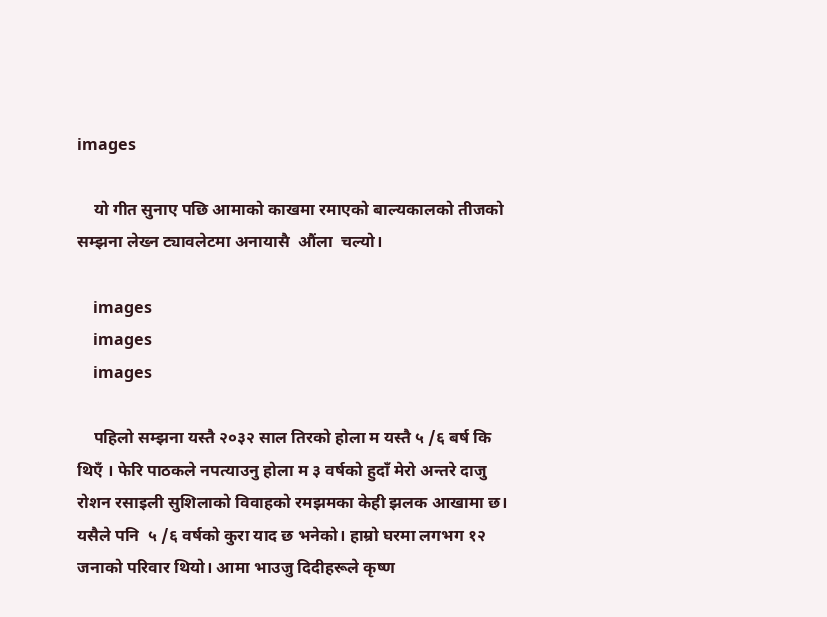images

    यो गीत सुनाए पछि आमाको काखमा रमाएको बाल्यकालको तीजको सम्झना लेख्न ट्यावलेटमा अनायासै  औंला  चल्यो।

    images
    images
    images

    पहिलो सम्झना यस्तै २०३२ साल तिरको होला म यस्तै ५ /६ बर्ष कि थिएँ । फेरि पाठकले नपत्याउनु होला म ३ वर्षको हुदाँ मेरो अन्तरे दाजु रोशन रसाइली सुशिलाको विवाहको रमझमका केही झलक आखामा छ। यसैले पनि  ५ /६ वर्षको कुरा याद छ भनेको। हाम्रो घरमा लगभग १२ जनाको परिवार थियो। आमा भाउजु दिदीहरूले कृष्ण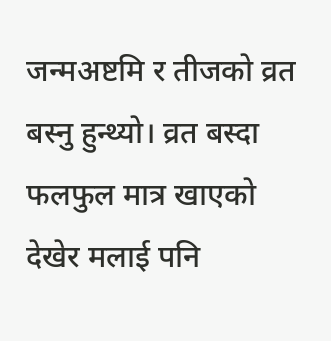जन्मअष्टमि र तीजको व्रत बस्नु हुन्थ्यो। व्रत बस्दा फलफुल मात्र खाएको देखेर मलाई पनि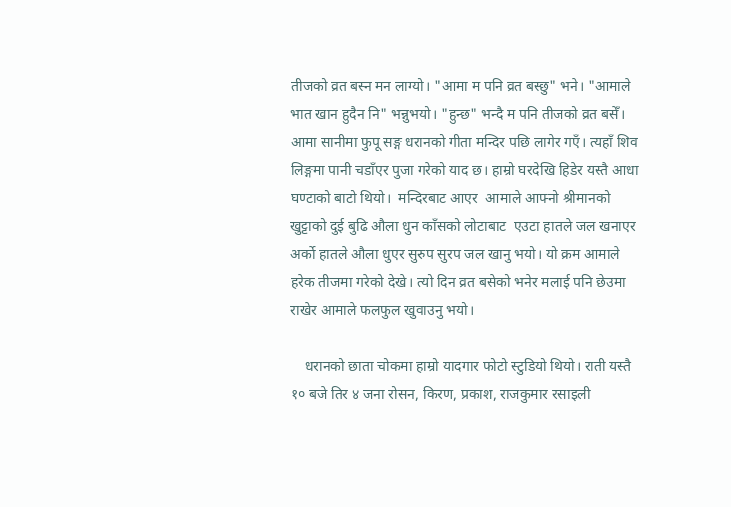तीजको व्रत बस्न मन लाग्यो। "आमा म पनि व्रत बस्छु" भने। "आमाले भात खान हुदैन नि" भन्नुभयो। "हुन्छ" भन्दै म पनि तीजको व्रत बसेँ। आमा सानीमा फुपू सङ्ग धरानको गीता मन्दिर पछि लागेर गएँ। त्यहाँ शिव लिङ्गमा पानी चडाँएर पुजा गरेको याद छ। हाम्रो घरदेखि हिडेर यस्तै आधा घण्टाको बाटो थियो।  मन्दिरबाट आएर  आमाले आफ्नो श्रीमानको खुट्टाको दुई बुढि औला धुन काँसको लोटाबाट  एउटा हातले जल खनाएर अर्को हातले औला धुएर सुरुप सुरप जल खानु भयो। यो क्रम आमाले हरेक तीजमा गरेको देखे। त्यो दिन व्रत बसेको भनेर मलाई पनि छेउमा राखेर आमाले फलफुल खुवाउनु भयो।

    धरानको छाता चोकमा हाम्रो यादगार फोटो स्टुडियो थियो। राती यस्तै १० बजे तिर ४ जना रोसन, किरण, प्रकाश, राजकुमार रसाइली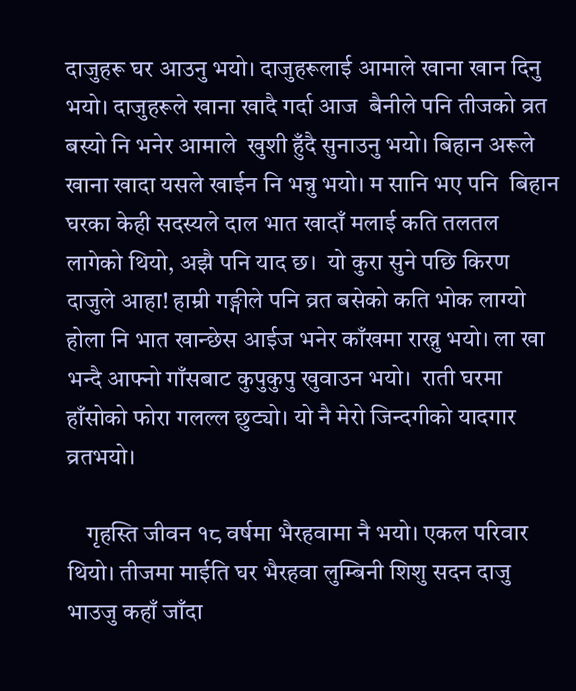दाजुहरू घर आउनु भयो। दाजुहरूलाई आमाले खाना खान दिनु भयो। दाजुहरूले खाना खादै गर्दा आज  बैनीले पनि तीजको व्रत बस्यो नि भनेर आमाले  खुशी हुँदै सुनाउनु भयो। बिहान अरूले खाना खादा यसले खाईन नि भन्नु भयो। म सानि भए पनि  बिहान घरका केही सदस्यले दाल भात खादाँ मलाई कति तलतल लागेको थियो, अझै पनि याद छ।  यो कुरा सुने पछि किरण दाजुले आहा! हाम्री गङ्गीले पनि व्रत बसेको कति भोक लाग्यो होला नि भात खान्छेस आईज भनेर काँखमा राख्नु भयो। ला खा भन्दै आफ्नो गाँसबाट कुपुकुपु खुवाउन भयो।  राती घरमा हाँसोको फोरा गलल्ल छुट्यो। यो नै मेरो जिन्दगीको यादगार व्रतभयो।

    गृहस्ति जीवन १८ वर्षमा भैरहवामा नै भयो। एकल परिवार थियो। तीजमा माईति घर भैरहवा लुम्बिनी शिशु सदन दाजु भाउजु कहाँ जाँदा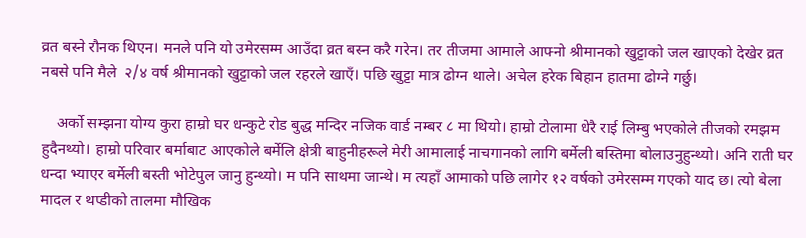व्रत बस्ने रौनक थिएन। मनले पनि यो उमेरसम्म आउँदा व्रत बस्न करै गरेन। तर तीजमा आमाले आफ्नो श्रीमानको खुट्टाको जल खाएको देखेर व्रत नबसे पनि मैले  २/४ वर्ष श्रीमानको खुट्टाको जल रहरले खाएँ। पछि खुट्टा मात्र ढोग्न थाले। अचेल हरेक बिहान हातमा ढोग्ने गर्छु।

    अर्को सम्झना योग्य कुरा हाम्रो घर धन्कुटे रोड बुद्ध मन्दिर नजिक वार्ड नम्बर ८ मा थियो। हाम्रो टोलामा धेरै राई लिम्बु भएकोले तीजको रमझम हुदैनथ्यो। हाम्रो परिवार बर्माबाट आएकोले बर्मेलि क्षेत्री बाहुनीहरूले मेरी आमालाई नाचगानको लागि बर्मेली बस्तिमा बोलाउनुहुन्थ्यो। अनि राती घर धन्दा भ्याएर बर्मेली बस्ती भोटेपुल जानु हुन्थ्यो। म पनि साथमा जान्थे। म त्यहाँ आमाको पछि लागेर १२ वर्षको उमेरसम्म गएको याद छ। त्यो बेला मादल र थप्डीको तालमा मौखिक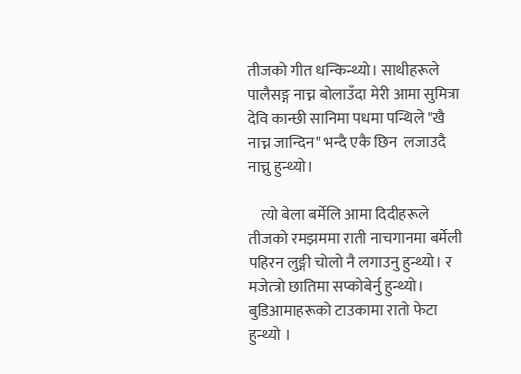तीजको गीत धन्किन्थ्यो। साथीहरूले पालैसङ्ग नाच्न बोलाउँदा मेरी आमा सुमित्रा देवि कान्छी सानिमा पधमा पन्थिले "खै नाच्न जान्दिन" भन्दै एकै छिन  लजाउदै नाच्नु हुन्थ्यो।

    त्यो बेला बर्मेलि आमा दिदीहरूले तीजको रमझममा राती नाचगानमा बर्मेली पहिरन लुङ्गी चोलो नै लगाउनु हुन्थ्यो। र मजेत्त्रो छातिमा सप्कोबेर्नु हुन्थ्यो। बुडिआमाहरूको टाउकामा रातो फेटा हुन्थ्यो ।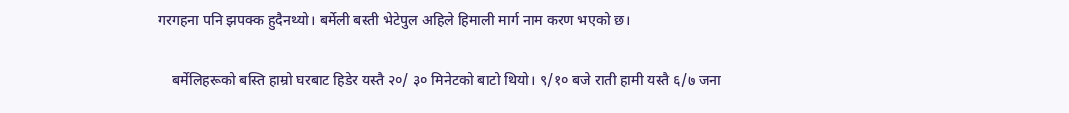गरगहना पनि झपक्क हुदैनथ्यो। बर्मेली बस्ती भेटेपुल अहिले हिमाली मार्ग नाम करण भएको छ।

    बर्मेलिहरूको बस्ति हाम्रो घरबाट हिडेर यस्तै २०/ ३० मिनेटको बाटो थियो। ९/१० बजे राती हामी यस्तै ६/७ जना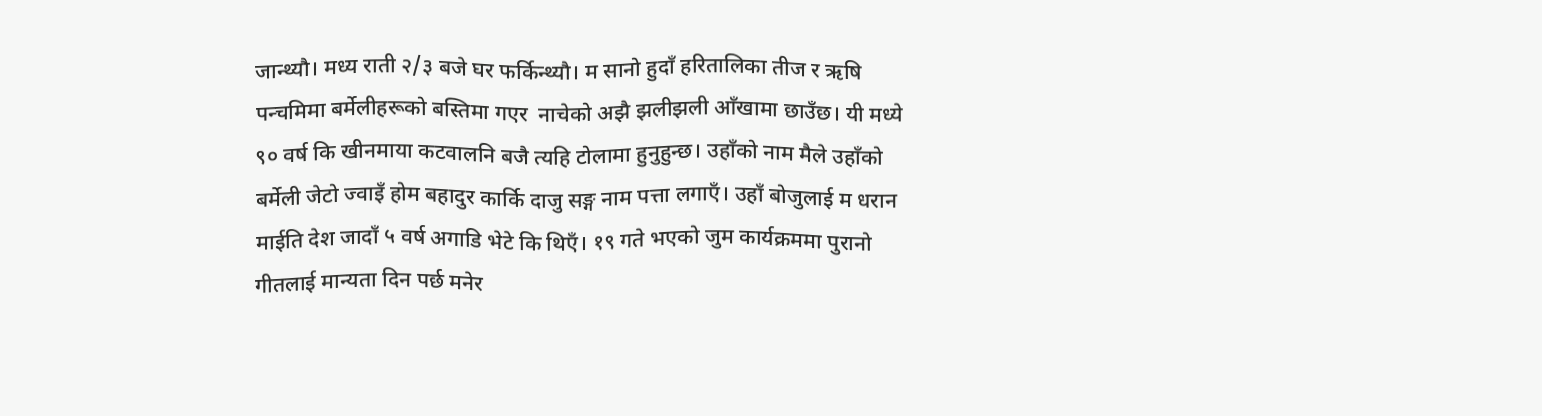जान्थ्यौ। मध्य राती २/३ बजे घर फर्किन्थ्यौ। म सानो हुदाँ हरितालिका तीज र ऋषि पन्चमिमा बर्मेलीहरूको बस्तिमा गएर  नाचेको अझै झलीझली आँखामा छाउँछ। यी मध्ये ९० वर्ष कि खीनमाया कटवालनि बजै त्यहि टोलामा हुनुहुन्छ। उहाँको नाम मैले उहाँको बर्मेली जेटो ज्वाइँ होम बहादुर कार्कि दाजु सङ्ग नाम पत्ता लगाएँ। उहाँ बोजुलाई म धरान माईति देश जादाँ ५ वर्ष अगाडि भेटे कि थिएँ। १९ गते भएको जुम कार्यक्रममा पुरानो गीतलाई मान्यता दिन पर्छ मनेर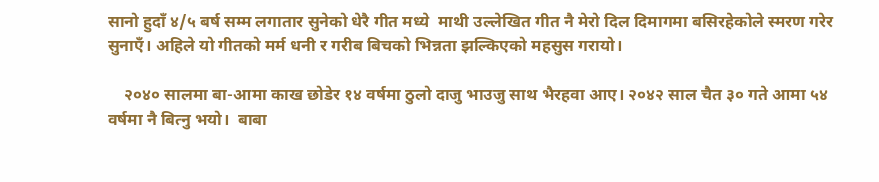सानो हुदाँ ४/५ बर्ष सम्म लगातार सुनेको धेरै गीत मध्ये  माथी उल्लेखित गीत नै मेरो दिल दिमागमा बसिरहेकोले स्मरण गरेर सुनाएँ। अहिले यो गीतको मर्म धनी र गरीब बिचको भिन्नता झल्किएको महसुस गरायो।

    २०४० सालमा बा-आमा काख छोडेर १४ वर्षमा ठुलो दाजु भाउजु साथ भैरहवा आए। २०४२ साल चैत ३० गते आमा ५४ वर्षमा नै बित्नु भयो।  बाबा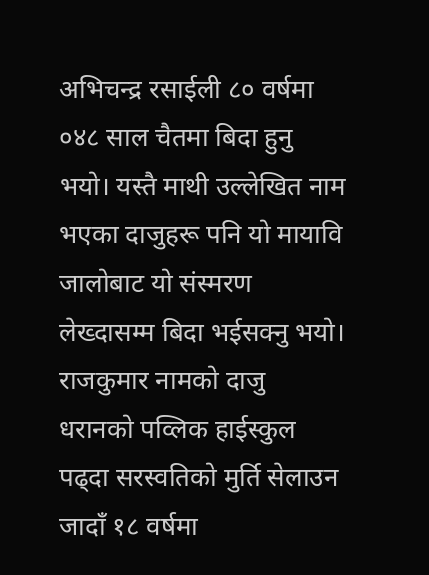अभिचन्द्र रसाईली ८० वर्षमा ०४८ साल चैतमा बिदा हुनु भयो। यस्तै माथी उल्लेखित नाम भएका दाजुहरू पनि यो मायावि जालोबाट यो संस्मरण लेख्दासम्म बिदा भईसक्नु भयो। राजकुमार नामको दाजु धरानको पव्लिक हाईस्कुल पढ्दा सरस्वतिको मुर्ति सेलाउन जादाँ १८ वर्षमा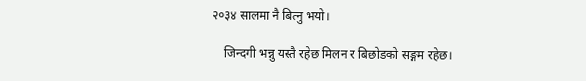२०३४ सालमा नै बित्नु भयो।

    जिन्दगी भन्नु यस्तै रहेछ मिलन र बिछोडको सङ्गम रहेछ।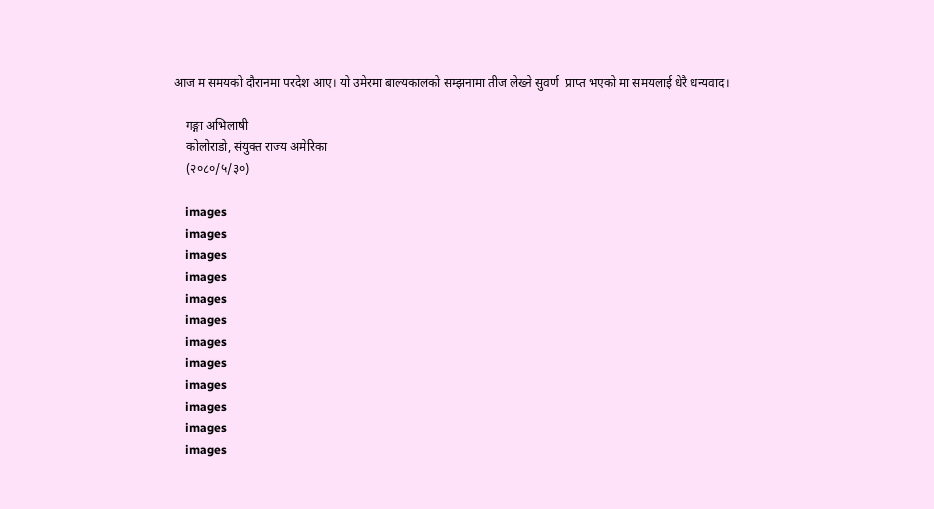आज म समयको दौरानमा परदेश आए। यो उमेरमा बाल्यकालको सम्झनामा तीज लेख्ने सुवर्ण  प्राप्त भएको मा समयलाई धेरै धन्यवाद।

    गङ्गा अभिलाषी
    कोलोराडो, संयुक्त राज्य अमेरिका
    (२०८०/५/३०)

    images
    images
    images
    images
    images
    images
    images
    images
    images
    images
    images
    images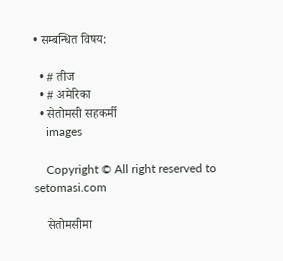• सम्बन्धित विषय:

  • # तीज
  • # अमेरिका
  • सेतोमसी सहकर्मी
    images

    Copyright © All right reserved to setomasi.com

    सेतोमसीमा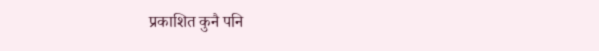प्रकाशित कुनै पनि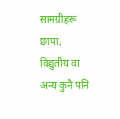सामग्रीहरू छापा, विद्युतीय वा अन्य कुनै पनि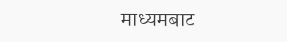माध्यमबाट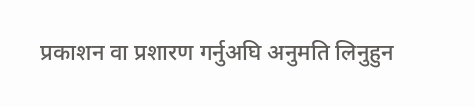प्रकाशन वा प्रशारण गर्नुअघि अनुमति लिनुहुन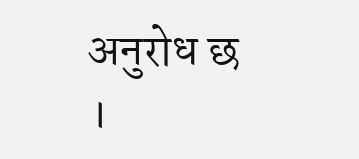अनुरोध छ ।